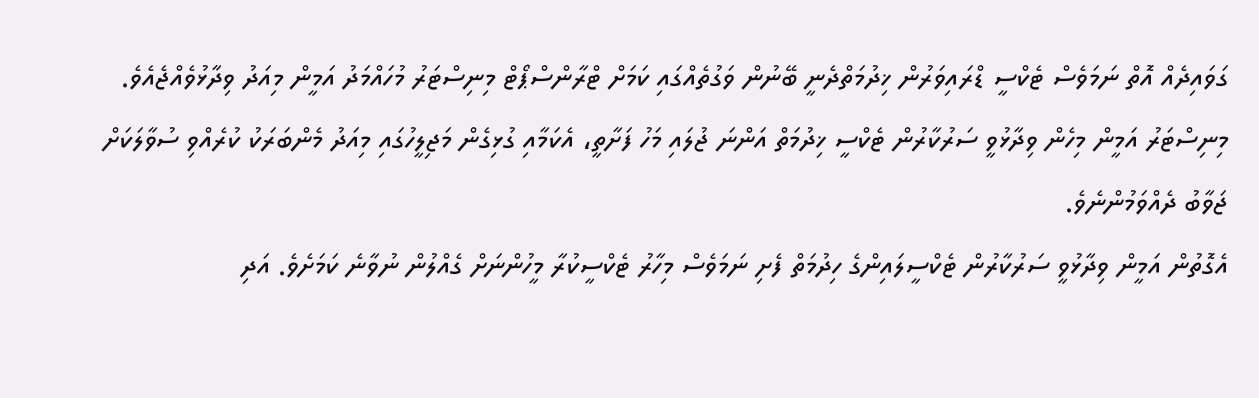ގަވައިދެއް އޮތް ނަމަވެސް ޓެކްސީ ޑްރައިވަރުން ޚިދުމަތްދެނީ ބޭނުން ވަގުތެއްގައި ކަމަށް ޓްރާންސްޕޯޓް މިނިސްޓަރު މުހައްމަދު އަމީން މިއަދު ވިދާޅުވެއްޖެއެވެ.
މިނިސްޓަރު އަމީން މިހެން ވިދާޅުވީ ސަރުކާރުން ޓެކްސީ ޚިދުމަތް އަންނަ ޖުލައި މަހު ފަށާތީ، އެކަމާއި ގުޅިގެން މަޖިލީހުގައި މިއަދު މެންބަރަކު ކުރެއްވި ސުވާލަކަށް ޖަވާބު ދެއްވަމުންނެވެ.
އެގޮތުން އަމީން ވިދާޅުވީ ސަރުކާރުން ޓެކްސީލައިންގެ ހިދުމަތް ފެށި ނަމަވެސް މިހާރު ޓެކްސީކުރާ މީހުންނަށް ގެއްލުން ނުވާނެ ކަމަށެވެ. އަދި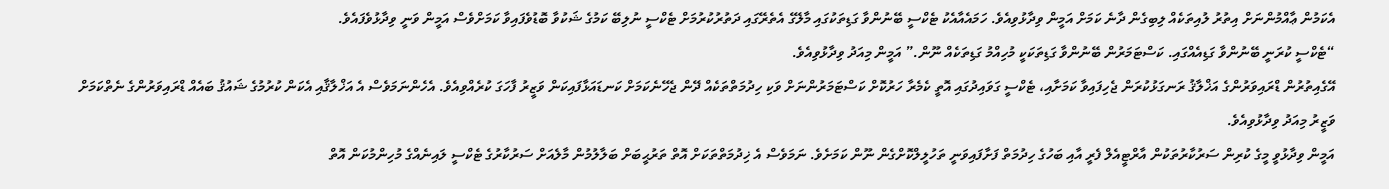އެކަމުން ޢާއްމުންނަށް އިތުރު ލުއިތަކެއް ލިބިގެން ދާނެ ކަމަށް އަމީން ވިދާޅުވިއެވެ. ހަމައެއާއެކު ޓެކްސީ ބޭނުންވާ ގަޑިތަކުގައި މާލޭގެ އެތެރޭގައި ދަތުރުކުރުމަށް ޓެކްސީ ނުލިބޭ ކަމުގެ ޝަކުވާ ބޮޑުވެފައިވާ ކަމަށްވެސް އަމީން ވަނީ ވިދާޅުވެފައެވެ.
“ޓެކްސީ ކުރަނީ ބޭނުންވާ ގަޑިއެއްގައި. ކަސްޓަމަރުން ބޭނުންވާ ގަޑިތަކަކީ މުހިއްމު ގަޑިތަކެއް ނޫން.” އަމީން މިއަދު ވިދާޅުވިއެވެ.
އޭގެއިތުރުން ޑްރައިވަރުންގެ އަޚްލާޤު ރަނގަޅުކުރަން ޖެހިފައިވާ ކަމަށާއި، ޓެކްސީ ގަވައިދުގައި އޮތީ ކެމެރާ ހަރުކޮށް ކަސްޓަމަރުންނަށް ވަކި ހިދުމަތްތަކެއް ދޭން ޖެހޭނެކަމަށް ކަނޑައަޅާފައިކަން ވަޒީރު ފާހަގަ ކުރެއްވިއެވެ. އެހެންނަމަވެސް އެ އަޚްލާޤާއި އެކަން ކުރުމުގެ ޝައުޤު ބައެއް ޑްރައިވަރުންގެ ނެތްކަމަށް ވަޒީރު މިއަދު ވިދާޅުވިއެވެ.
އަމީން ވިދާޅުވީ މީގެ ކުރިން ސަރުކާރުތަކުން އާރްޓީއެލް ފެރީ އާއި ބަހުގެ ހިދުމަތް ފަށާފައިވަނީ ތަހުލީލްކޮށްގެން ނޫން ކަމަށެވެ. ނަމަވެސް އެ ޚިދުމަތްތަކަށް އޮތް ތަރުޙީބަށް ބަލާލުމުން މާލެއަށް ސަރުކާރުގެ ޓެކްސީ ލައިނެއްގެ މުހިންމުކަން އޮތް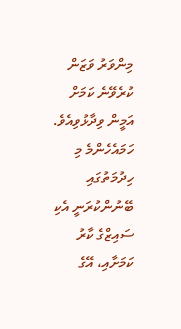މިންވަރު ވަޒަން ކުރެވޭނެ ކަމަށް އަމީން ވިދާޅުވިއެވެ.
ހަމައެހެންމެ މި ހިދުމަތުގައި ބޭނުންކުރަނީ އެކި ސައިޒްގެ ކާރު ކަމަށާއި، އޭގެ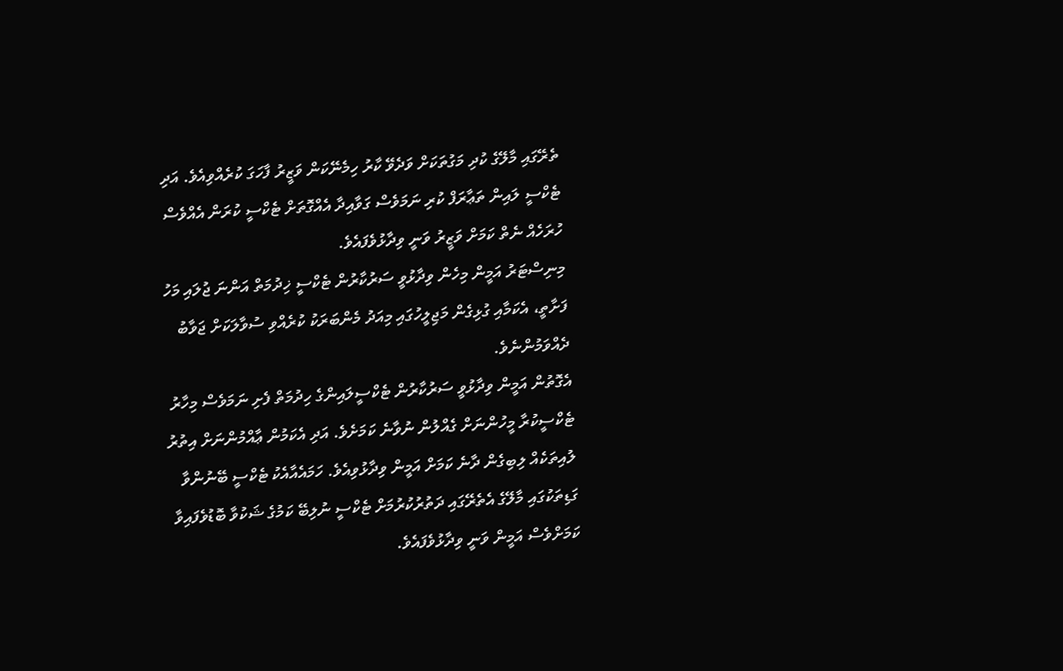ތެރޭގައި މާލޭގެ ކުދި މަގުތަކަށް ވަދެވޭ ކާރު ހިމެނޭކަން ވަޒީރު ފާހަގަ ކުރެއްވިއެވެ. އަދި ޓެކްސީ ލައިން ތަޢާރަފް ކުރި ނަމަވެސް ގަވާއިދާ އެއްގޮތަށް ޓެކްސީ ކުރަން އެއްވެސް ހުރަހެއް ނެތް ކަމަށް ވަޒީރު ވަނީ ވިދާޅުވެފައެވެ.
މިނިސްޓަރު އަމީން މިހެން ވިދާޅުވީ ސަރުކާރުން ޓެކްސީ ޚިދުމަތް އަންނަ ޖުލައި މަހު ފަށާތީ، އެކަމާއި ގުޅިގެން މަޖިލީހުގައި މިއަދު މެންބަރަކު ކުރެއްވި ސުވާލަކަށް ޖަވާބު ދެއްވަމުންނެވެ.
އެގޮތުން އަމީން ވިދާޅުވީ ސަރުކާރުން ޓެކްސީލައިންގެ ހިދުމަތް ފެށި ނަމަވެސް މިހާރު ޓެކްސީކުރާ މީހުންނަށް ގެއްލުން ނުވާނެ ކަމަށެވެ. އަދި އެކަމުން ޢާއްމުންނަށް އިތުރު ލުއިތަކެއް ލިބިގެން ދާނެ ކަމަށް އަމީން ވިދާޅުވިއެވެ. ހަމައެއާއެކު ޓެކްސީ ބޭނުންވާ ގަޑިތަކުގައި މާލޭގެ އެތެރޭގައި ދަތުރުކުރުމަށް ޓެކްސީ ނުލިބޭ ކަމުގެ ޝަކުވާ ބޮޑުވެފައިވާ ކަމަށްވެސް އަމީން ވަނީ ވިދާޅުވެފައެވެ.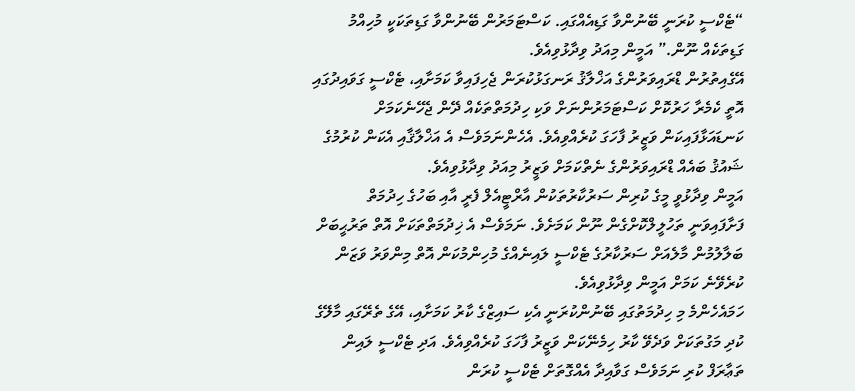“ޓެކްސީ ކުރަނީ ބޭނުންވާ ގަޑިއެއްގައި. ކަސްޓަމަރުން ބޭނުންވާ ގަޑިތަކަކީ މުހިއްމު ގަޑިތަކެއް ނޫން.” އަމީން މިއަދު ވިދާޅުވިއެވެ.
އޭގެއިތުރުން ޑްރައިވަރުންގެ އަޚްލާޤު ރަނގަޅުކުރަން ޖެހިފައިވާ ކަމަށާއި، ޓެކްސީ ގަވައިދުގައި އޮތީ ކެމެރާ ހަރުކޮށް ކަސްޓަމަރުންނަށް ވަކި ހިދުމަތްތަކެއް ދޭން ޖެހޭނެކަމަށް ކަނޑައަޅާފައިކަން ވަޒީރު ފާހަގަ ކުރެއްވިއެވެ. އެހެންނަމަވެސް އެ އަޚްލާޤާއި އެކަން ކުރުމުގެ ޝައުޤު ބައެއް ޑްރައިވަރުންގެ ނެތްކަމަށް ވަޒީރު މިއަދު ވިދާޅުވިއެވެ.
އަމީން ވިދާޅުވީ މީގެ ކުރިން ސަރުކާރުތަކުން އާރްޓީއެލް ފެރީ އާއި ބަހުގެ ހިދުމަތް ފަށާފައިވަނީ ތަހުލީލްކޮށްގެން ނޫން ކަމަށެވެ. ނަމަވެސް އެ ޚިދުމަތްތަކަށް އޮތް ތަރުޙީބަށް ބަލާލުމުން މާލެއަށް ސަރުކާރުގެ ޓެކްސީ ލައިނެއްގެ މުހިންމުކަން އޮތް މިންވަރު ވަޒަން ކުރެވޭނެ ކަމަށް އަމީން ވިދާޅުވިއެވެ.
ހަމައެހެންމެ މި ހިދުމަތުގައި ބޭނުންކުރަނީ އެކި ސައިޒްގެ ކާރު ކަމަށާއި، އޭގެ ތެރޭގައި މާލޭގެ ކުދި މަގުތަކަށް ވަދެވޭ ކާރު ހިމެނޭކަން ވަޒީރު ފާހަގަ ކުރެއްވިއެވެ. އަދި ޓެކްސީ ލައިން ތަޢާރަފް ކުރި ނަމަވެސް ގަވާއިދާ އެއްގޮތަށް ޓެކްސީ ކުރަން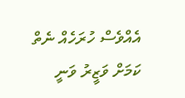އެއްވެސް ހުރަހެއް ނެތް ކަމަށް ވަޒީރު ވަނީ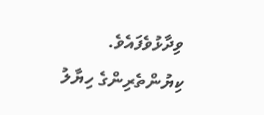ވިދާޅުވެފައެވެ.
ކިޔުންތެރިންގެ ހިޔާލު